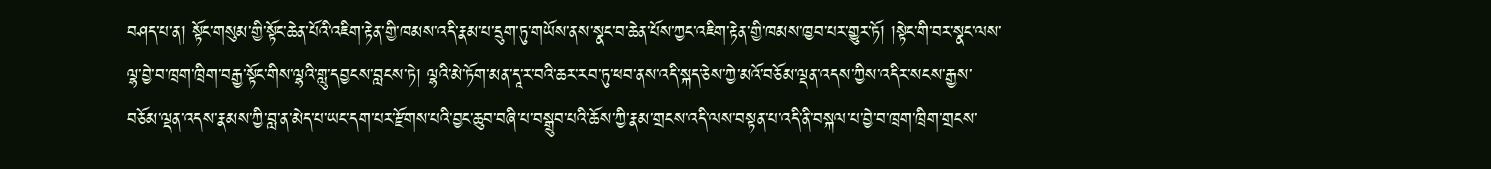བཤད་པ་ན། སྟོང་གསུམ་གྱི་སྟོང་ཆེན་པོའི་འཇིག་རྟེན་གྱི་ཁམས་འདི་རྣམ་པ་དྲུག་ཏུ་གཡོས་ནས་སྣང་བ་ཆེན་པོས་ཀྱང་འཇིག་རྟེན་གྱི་ཁམས་ཁྱབ་པར་གྱུར་ཏོ། །སྟེང་གི་བར་སྣང་ལས་ལྷ་བྱེ་བ་ཁྲག་ཁྲིག་བརྒྱ་སྟོང་གིས་ལྷའི་གླུ་དབྱངས་བླངས་ཏེ། ལྷའི་མེ་ཏོག་མན་དཱ་ར་བའི་ཆར་རབ་ཏུ་ཕབ་ནས་འདི་སྐད་ཅེས་ཀྱེ་མའོ་བཅོམ་ལྡན་འདས་ཀྱིས་འདིར་སངས་རྒྱས་བཅོམ་ལྡན་འདས་རྣམས་ཀྱི་བླ་ན་མེད་པ་ཡང་དག་པར་རྫོགས་པའི་བྱང་ཆུབ་བཞི་པ་བསྒྲུབ་པའི་ཆོས་ཀྱི་རྣམ་གྲངས་འདི་ལས་བསྟན་པ་འདི་ནི་བསྐལ་པ་བྱེ་བ་ཁྲག་ཁྲིག་གྲངས་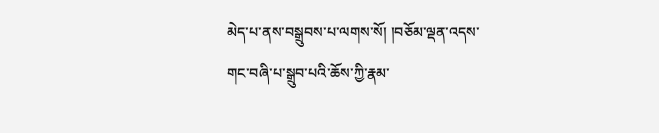མེད་པ་ནས་བསྒྲུབས་པ་ལགས་སོ། །བཅོམ་ལྡན་འདས་གང་བཞི་པ་སྒྲུབ་པའི་ཆོས་ཀྱི་རྣམ་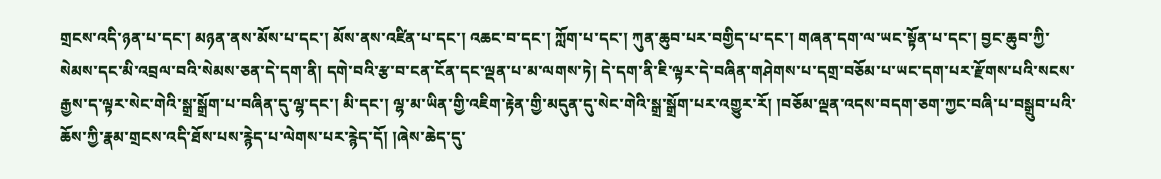གྲངས་འདི་ཉན་པ་དང་། མཉན་ནས་མོས་པ་དང་། མོས་ནས་འཛིན་པ་དང་། འཆང་བ་དང་། ཀློག་པ་དང་། ཀུན་ཆུབ་པར་བགྱིད་པ་དང་། གཞན་དག་ལ་ཡང་སྟོན་པ་དང་། བྱང་ཆུབ་ཀྱི་སེམས་དང་མི་འབྲལ་བའི་སེམས་ཅན་དེ་དག་ནི། དགེ་བའི་རྩ་བ་ངན་ངོན་དང་ལྡན་པ་མ་ལགས་ཏེ། དེ་དག་ནི་ཇི་ལྟར་དེ་བཞིན་གཤེགས་པ་དགྲ་བཅོམ་པ་ཡང་དག་པར་རྫོགས་པའི་སངས་རྒྱས་ད་ལྟར་སེང་གེའི་སྒྲ་སྒྲོག་པ་བཞིན་དུ་ལྷ་དང་། མི་དང་། ལྷ་མ་ཡིན་གྱི་འཇིག་རྟེན་གྱི་མདུན་དུ་སེང་གེའི་སྒྲ་སྒྲོག་པར་འགྱུར་རོ། །བཅོམ་ལྡན་འདས་བདག་ཅག་ཀྱང་བཞི་པ་བསྒྲུབ་པའི་ཆོས་ཀྱི་རྣམ་གྲངས་འདི་ཐོས་པས་རྙེད་པ་ལེགས་པར་རྙེད་དོ། །ཞེས་ཆེད་དུ་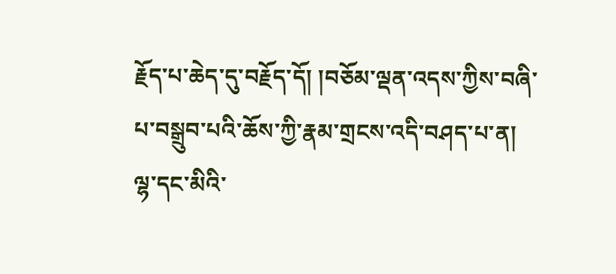རྗོད་པ་ཆེད་དུ་བརྗོད་དོ། །བཅོམ་ལྡན་འདས་ཀྱིས་བཞི་པ་བསྒྲུབ་པའི་ཆོས་ཀྱི་རྣམ་གྲངས་འདི་བཤད་པ་ན། ལྷ་དང་མིའི་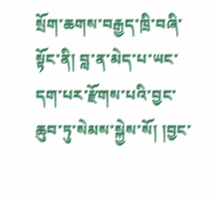སྲོག་ཆགས་བརྒྱད་ཁྲི་བཞི་སྟོང་ནི། བླ་ན་མེད་པ་ཡང་དག་པར་རྫོགས་པའི་བྱང་ཆུབ་ཏུ་སེམས་སྐྱེས་སོ། །བྱང་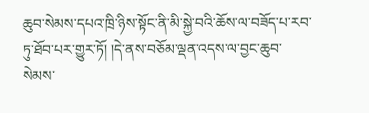ཆུབ་སེམས་དཔའ་ཁྲི་ཉིས་སྟོང་ནི་མི་སྐྱེ་བའི་ཆོས་ལ་བཟོད་པ་རབ་ཏུ་ཐོབ་པར་གྱུར་ཏོ། །དེ་ནས་བཅོམ་ལྡན་འདས་ལ་བྱང་ཆུབ་སེམས་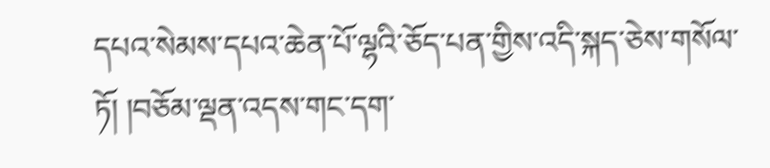དཔའ་སེམས་དཔའ་ཆེན་པོ་ལྷའི་ཅོད་པན་གྱིས་འདི་སྐད་ཅེས་གསོལ་ཏོ། །བཅོམ་ལྡན་འདས་གང་དག་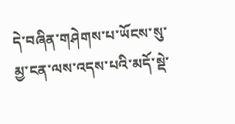དེ་བཞིན་གཤེགས་པ་ཡོངས་སུ་མྱ་ངན་ལས་འདས་པའི་མདོ་སྡེ་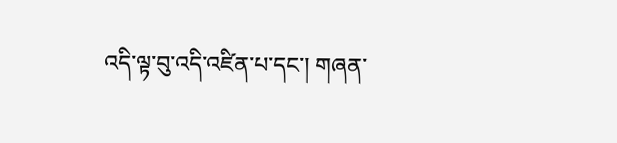འདི་ལྟ་བུ་འདི་འཛིན་པ་དང་། གཞན་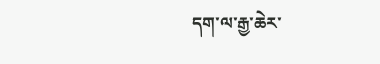དག་ལ་རྒྱ་ཆེར་